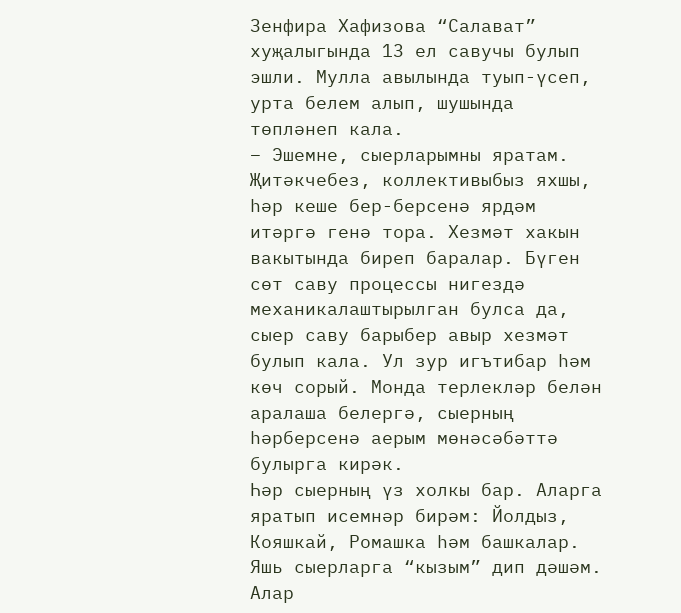Зенфира Хафизова “Салават” хуҗалыгында 13 ел савучы булып эшли. Мулла авылында туып-үсеп, урта белем алып, шушында төпләнеп кала.
– Эшемне, сыерларымны яратам. Җитәкчебез, коллективыбыз яхшы, һәр кеше бер-берсенә ярдәм итәргә генә тора. Хезмәт хакын вакытында биреп баралар. Бүген сөт саву процессы нигездә механикалаштырылган булса да, сыер саву барыбер авыр хезмәт булып кала. Ул зур игътибар һәм көч сорый. Монда терлекләр белән аралаша белергә, сыерның һәрберсенә аерым мөнәсәбәттә булырга кирәк.
Һәр сыерның үз холкы бар. Аларга яратып исемнәр бирәм: Йолдыз, Кояшкай, Ромашка һәм башкалар. Яшь сыерларга “кызым” дип дәшәм. Алар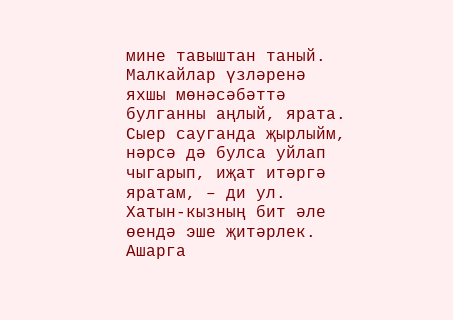мине тавыштан таный. Малкайлар үзләренә яхшы мөнәсәбәттә булганны аңлый, ярата. Сыер сауганда җырлыйм, нәрсә дә булса уйлап чыгарып, иҗат итәргә яратам, – ди ул.
Хатын-кызның бит әле өендә эше җитәрлек. Ашарга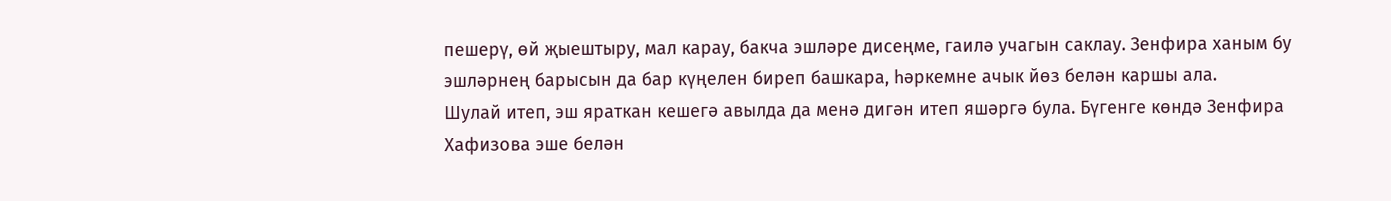пешерү, өй җыештыру, мал карау, бакча эшләре дисеңме, гаилә учагын саклау. Зенфира ханым бу эшләрнең барысын да бар күңелен биреп башкара, һәркемне ачык йөз белән каршы ала.
Шулай итеп, эш яраткан кешегә авылда да менә дигән итеп яшәргә була. Бүгенге көндә Зенфира Хафизова эше белән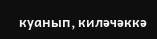куанып, киләчәккә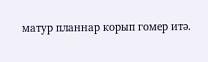матур планнар корып гомер итә.